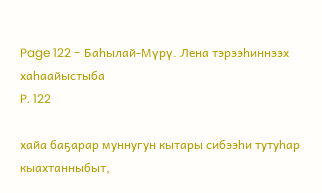Page 122 - Баһылай-Мүрү. Лена тэрээһиннээх хаһаайыстыба
P. 122

хайа баҕарар муннугун кытары сибээһи тутуһар кыахтанныбыт,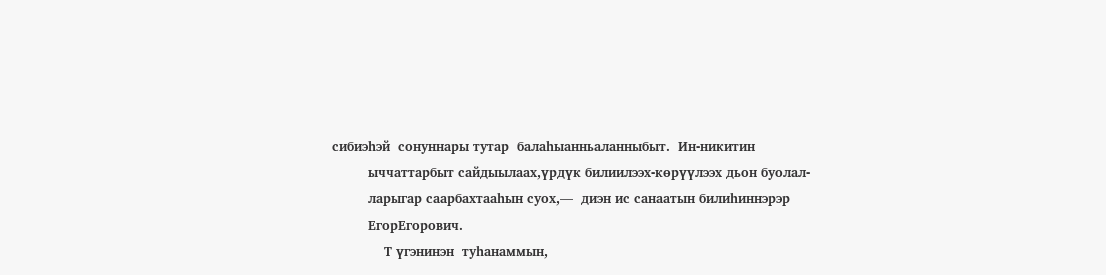сибиэһэй  сонуннары тутар  балаһыанньаланныбыт.  Ин-никитин
         ыччаттарбыт сайдыылаах,үрдүк билиилээх-көрүүлээх дьон буолал-
         ларыгар саарбахтааһын суох,—  диэн ис санаатын билиһиннэрэр
         ЕгорЕгорович.
             Т үгэнинэн  туһанаммын,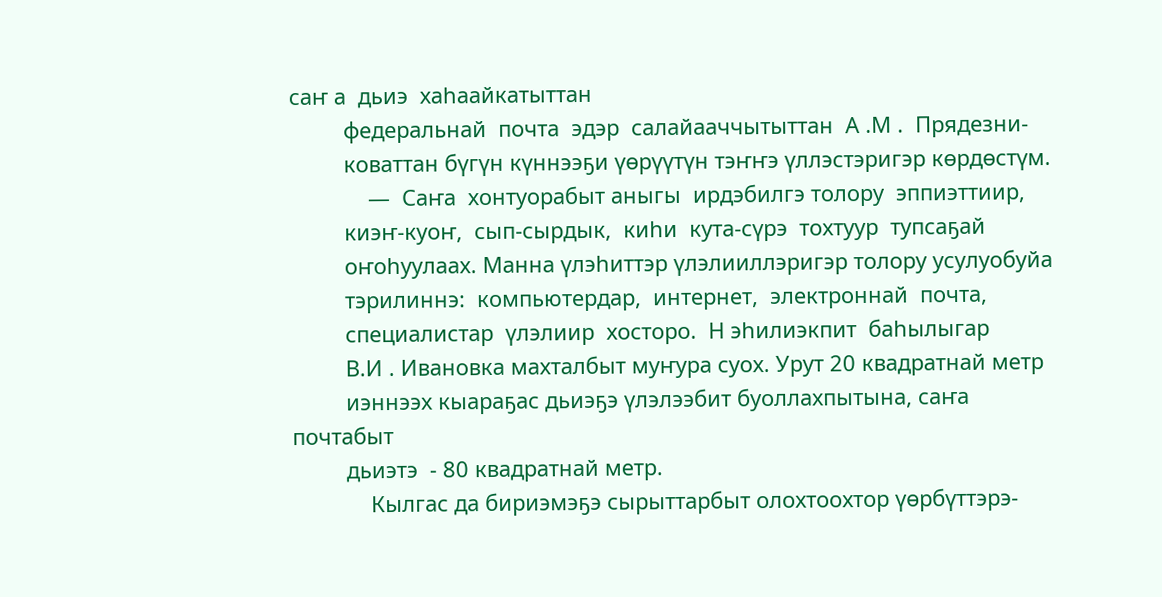саҥ а  дьиэ  хаһаайкатыттан
         федеральнай  почта  эдэр  салайааччытыттан  А .М .  Прядезни-
         коваттан бүгүн күннээҕи үөрүүтүн тэҥҥэ үллэстэригэр көрдөстүм.
             —  Саҥа  хонтуорабыт аныгы  ирдэбилгэ толору  эппиэттиир,
         киэҥ-куоҥ,  сып-сырдык,  киһи  кута-сүрэ  тохтуур  тупсаҕай
         оҥоһуулаах. Манна үлэһиттэр үлэлииллэригэр толору усулуобуйа
         тэрилиннэ:  компьютердар,  интернет,  электроннай  почта,
         специалистар  үлэлиир  хосторо.  Н эһилиэкпит  баһылыгар
         В.И . Ивановка махталбыт муҥура суох. Урут 20 квадратнай метр
         иэннээх кыараҕас дьиэҕэ үлэлээбит буоллахпытына, саҥа почтабыт
         дьиэтэ  - 80 квадратнай метр.
             Кылгас да бириэмэҕэ сырыттарбыт олохтоохтор үөрбүттэрэ-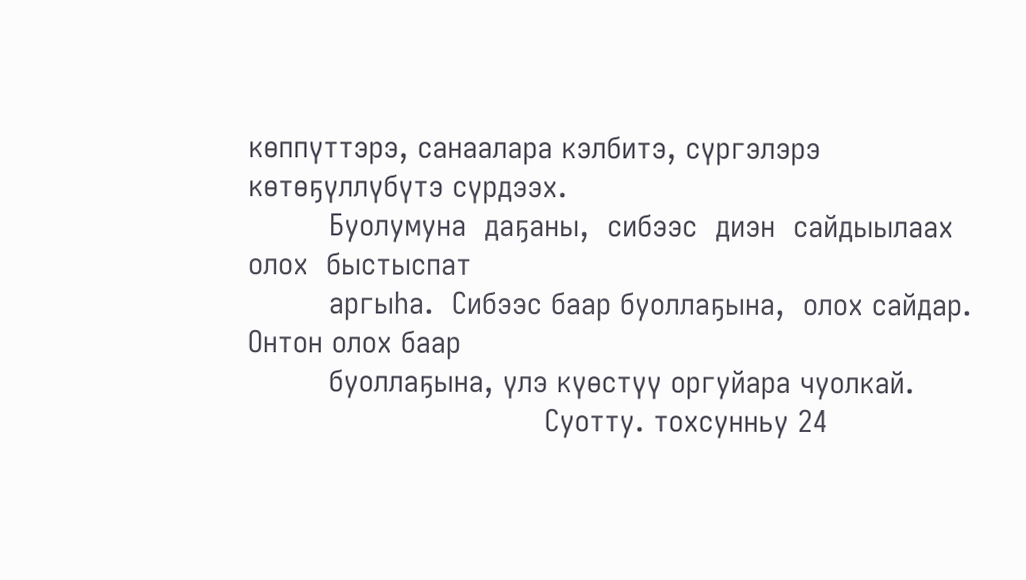көппүттэрэ, санаалара кэлбитэ, сүргэлэрэ көтөҕүллүбүтэ сүрдээх.
         Буолумуна  даҕаны,  сибээс  диэн  сайдыылаах  олох  быстыспат
         аргыһа.  Сибээс баар буоллаҕына,  олох сайдар.  Онтон олох баар
         буоллаҕына, үлэ күөстүү оргуйара чуолкай.
                                 Суотту. тохсунньу 24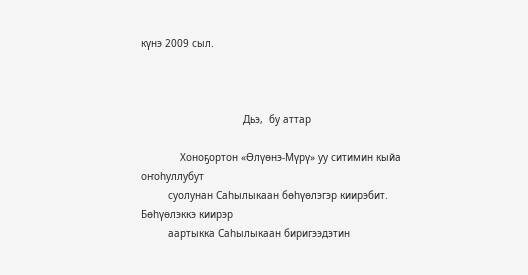күнэ 2009 сыл.



                                  Дьэ,  бу аттар

             Хоноҕортон «Өлүөнэ-Мүрү» уу ситимин кыйа оҥоһуллубут
         суолунан Саһылыкаан бөһүөлэгэр киирэбит. Бөһүөлэккэ киирэр
         аартыкка Саһылыкаан биригээдэтин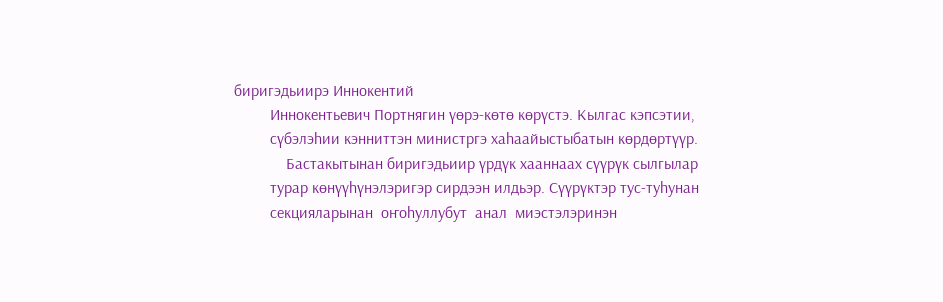биригэдьиирэ Иннокентий
         Иннокентьевич Портнягин үөрэ-көтө көрүстэ. Кылгас кэпсэтии,
         сүбэлэһии кэнниттэн министргэ хаһаайыстыбатын көрдөртүүр.
             Бастакытынан биригэдьиир үрдүк хааннаах сүүрүк сылгылар
         турар көнүүһүнэлэригэр сирдээн илдьэр. Сүүрүктэр тус-туһунан
         секцияларынан  оҥоһуллубут  анал  миэстэлэринэн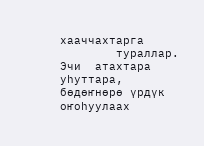хааччахтарга
        тураллар.  Эчи  атахтара уһуттара,  бөдөҥнөрө үрдүк оҥоһуулаах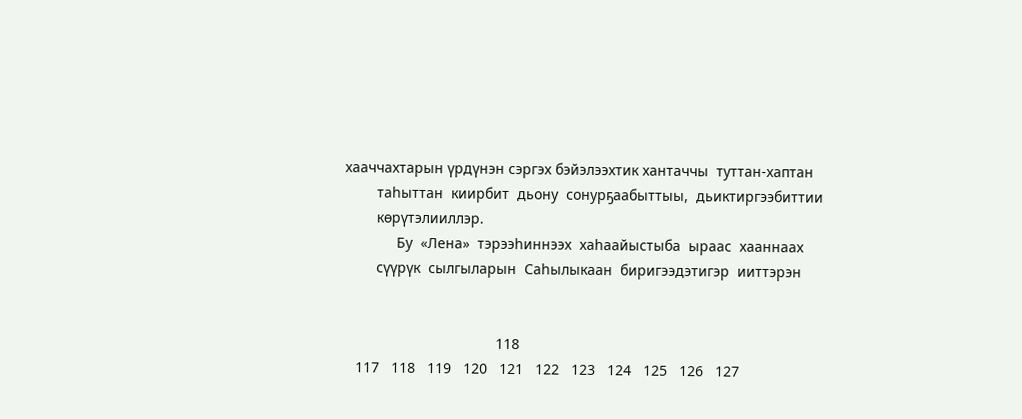хааччахтарын үрдүнэн сэргэх бэйэлээхтик хантаччы  туттан-хаптан
        таһыттан  киирбит  дьону  сонурҕаабыттыы,  дьиктиргээбиттии
        көрүтэлииллэр.
             Бу  «Лена»  тэрээһиннээх  хаһаайыстыба  ыраас  хааннаах
        сүүрүк  сылгыларын  Саһылыкаан  биригээдэтигэр  ииттэрэн


                                      118
   117   118   119   120   121   122   123   124   125   126   127